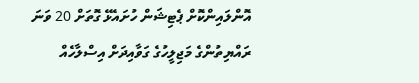އޮންލައިންކޮށް ޕެޓިޝަން ހުށައެޅޭ ގޮތަށް 20 ވަނަ ރައްޔިތުންގެ މަޖިލީހުގެ ގަވާއިދަށް އިސްލާހެއް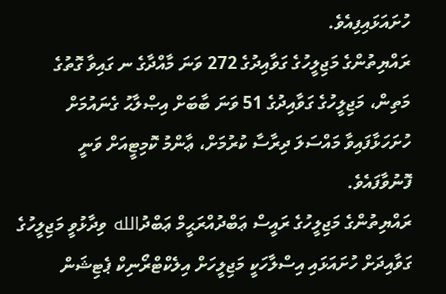ހުށައަޅައިފިއެވެ.
ރައްޔިތުންގެ މަޖިލީހުގެ ގަވާއިދުގެ 272 ވަނަ މާއްދާގެ ނ ގައިވާ ގޮތުގެ މަތިން، މަޖިލީހުގެ ގަވާއިދުގެ 51 ވަނަ ބާބަށް އިޞްލާޙު ގެނައުމަށް ހުށަހަޅާފައިވާ މައްސަލަ ދިރާސާ ކުރުމަށް، ޢާންމު ކޮމިޓީއަށް ވަނީ ފޮނުވާފައެވެ.
ރައްޔިތުންގެ މަޖިލީހުގެ ރައީސް ޢަބްދުއްރަޙީމް ޢަބްދުالله ވިދާޅުވީ މަޖިލީހުގެ ގަވާއިދަށް ހުށައަޅައި އިސްލާހަކީ މަޖިލީހަށް އިލެކްޓްރޯނިކް ޕެޓިޝަން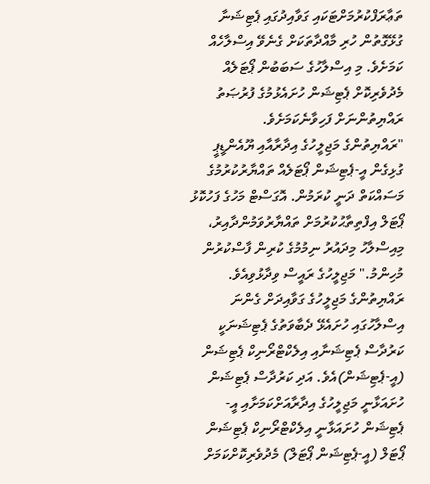ތަޢާރަފްކުރުމަށްޓަކައި ގަވާއިދުގައި ޕެޓިޝަނާ ގުޅޭގޮތުން ހުރި މާއްދާތަކަށް ގެނެވޭ އިސްލާހެއް ކަމަށެވެ. މި އިސްލާހުގެ ސަބަބުން ޕޯޓަލެއް މެދުވެރިކޮށް ޕެޓިޝަން ހުށައެޅުމުގެ ފުރުޞަތު ރައްޔިތުންނަށް ފަހިވާނެކަމަށެވެ.
"ރައްޔިތުންގެ މަޖިލީހުގެ އިދާރާއާއި ޔޫއެންޑީޕީ ގުޅިގެން އީ-ޕެޓިޝަން ޕޯޓަލެއް ތައްޔާރުކުރުމުގެ މަސައްކަތް ދަނީ ކުރަމުން. އޮގަސްޓް މަހުގެ ފަހުކޮޅު ޕޯޓަލް އިފްތިތާޙުކުރުމަށް ތައްޔާރުވަމުންދާއިރު، މިއިސްލާހު މިދައުރު ނިމުމުގެ ކުރިން ފާސްކުރުން މުހިންމު." މަޖިލީހުގެ ރައީސް ވިދާޅުވިއެވެ.
ރައްޔިތުންގެ މަޖިލީހުގެ ގަވާއިދަށް ގެންނަ އިސްލާހުގައި ހުށައެޅޭ ދެބާވަތުގެ ޕެޓިޝަނަކީ ކަރުދާސް ޕެޓިޝަނާއި އިލެކްޓްރޯނިކް ޕެޓިޝަން (އީ-ޕެޓިޝަން)އެވެ. އަދި ކަރުދާސް ޕެޓިޝަން ހުށައަޅާނީ މަޖިލީހުގެ އިދާރާއަށްކަމަށާއި އީ-ޕެޓިޝަން ހުށައަޅާނީ އިލެކްޓްރޯނިކް ޕެޓިޝަން ޕޯޓަލް (އީ-ޕެޓިޝަން ޕޯޓަލް) މެދުވެރިކޮށްކަމަށް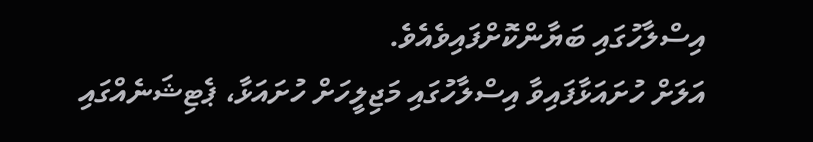އިސްލާހުގައި ބަޔާންކޮށްފައިވެއެވެ.
އަލަށް ހުށައަޅާފައިވާ އިސްލާހުގައި މަޖިލީހަށް ހުށައަޅާ، ޕެޓިޝަނެއްގައި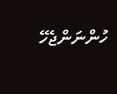ހުންނަންޖެހޭ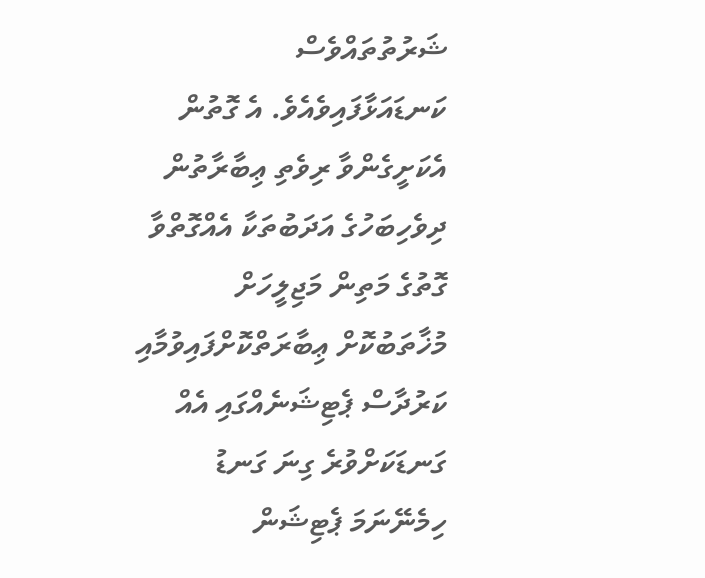ޝަރުތުތައްވެސް ކަނޑައަޅާފައިވެއެވެ. އެ ގޮތުން އެކަށީގެންވާ ރިވެތި ޢިބާރާތުން ދިވެހިބަހުގެ އަދަބުތަކާ އެއްގޮތްވާ ގޮތުގެ މަތިން މަޖިލީހަށް މުޚާތަބުކޮށް ޢިބާރަތްކޮށްފައިވުމާއި ކަރުދާސް ޕެޓިޝަނެއްގައި އެއް ގަނޑަކަށްވުރެ ގިނަ ގަނޑު ހިމެނޭނަމަ ޕެޓިޝަން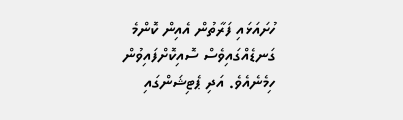ހުށައަޅައި ފަރާތުން އެއިން ކޮންމެ ގަނޑެއްގައިވެސް ސޮއިކޮށްފައިވުން ހިމެނެއެވެ. އަދި ޕެޓިޝަންގައި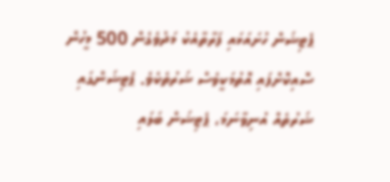ޕެޓިޝަން ހުށައަޅައި ފަރާތާއެކު މަދުވެގެން 500 މީހުން ސޮއިކޮށްފައި އޮތުމަކީވެސް ޝަރުތެކެވެ. ޕެޓިޝަންގައި ޝަރުތެއް އުނިވާނަމަ، ޕެޓިޝަން ބަލައި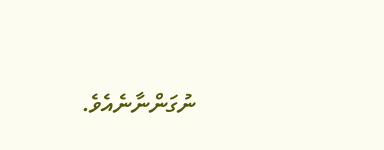ނުގަންނާނެއެވެ.